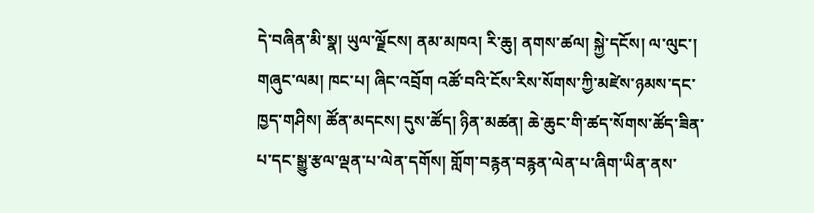དེ་བཞིན་མི་སྣ། ཡུལ་ལྗོངས། ནམ་མཁའ། རི་ཆུ། ནགས་ཚལ། སྐྱེ་དངོས། ལ་ལུང་། གཞུང་ལམ། ཁང་པ། ཞིང་འབྲོག འཚོ་བའི་ངོས་རིས་སོགས་ཀྱི་མཛེས་ཉམས་དང་ཁྱད་གཤིས། ཚོན་མདངས། དུས་ཚོད། ཉིན་མཚན། ཆེ་ཆུང་གི་ཚད་སོགས་ཚོད་ཟིན་པ་དང་སྒྱུ་རྩལ་ལྡན་པ་ལེན་དགོས། གློག་བརྙན་བརྙན་ལེན་པ་ཞིག་ཡིན་ནས་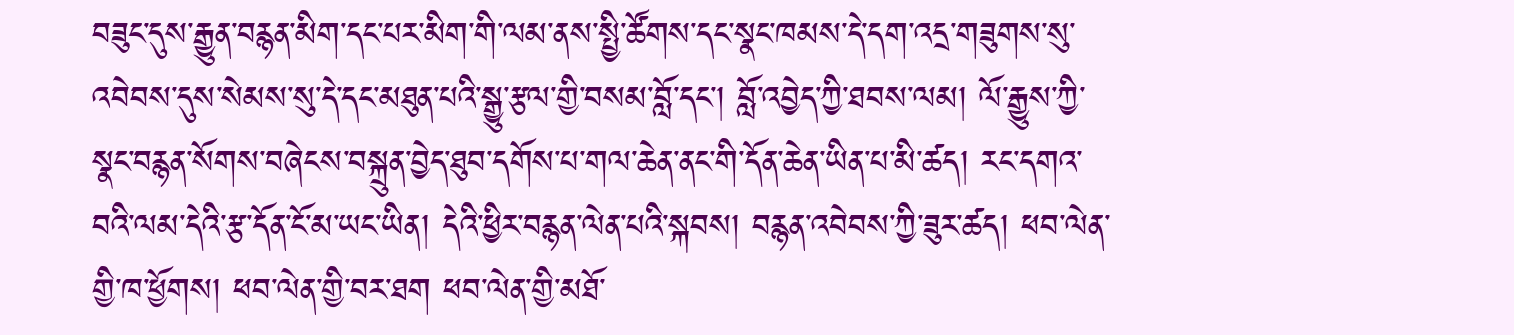བཟུང་དུས་རྒྱུན་བརྙན་མིག་དང་པར་མིག་གི་ལམ་ནས་སྤྱི་ཚོགས་དང་སྣང་ཁམས་དེ་དག་འདྲ་གཟུགས་སུ་འབེབས་དུས་སེམས་སུ་དེ་དང་མཐུན་པའི་སྒྱུ་རྩལ་གྱི་བསམ་བློ་དང་། བློ་འབྱེད་ཀྱི་ཐབས་ལམ། ལོ་རྒྱུས་ཀྱི་སྣང་བརྙན་སོགས་བཞེངས་བསྐྲུན་བྱེད་ཐུབ་དགོས་པ་གལ་ཆེན་ནང་གི་དོན་ཆེན་ཡིན་པ་མི་ཚད། རང་དགའ་བའི་ལམ་དེའི་རྩ་དོན་ངོ་མ་ཡང་ཡིན། དེའི་ཕྱིར་བརྙན་ལེན་པའི་སྐབས། བརྙན་འབེབས་ཀྱི་ཟུར་ཚད། ཕབ་ལེན་གྱི་ཁ་ཕྱོགས། ཕབ་ལེན་གྱི་བར་ཐག ཕབ་ལེན་གྱི་མཐོ་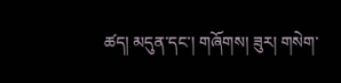ཚད། མདུན་དང་། གཞོགས། ཟུར། གསེག་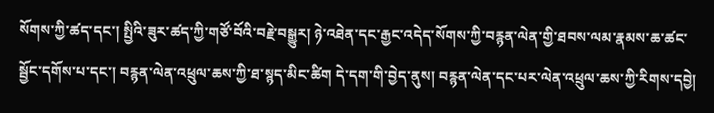སོགས་ཀྱི་ཚད་དང་། སྤྱིའི་ཟུར་ཚད་ཀྱི་གཙོ་བོའི་བརྗེ་བསྒྱུར། ཉེ་འཐེན་དང་རྒྱང་འདེད་སོགས་ཀྱི་བརྙན་ལེན་གྱི་ཐབས་ལམ་རྣམས་ཆ་ཚང་སྦྱོང་དགོས་པ་དང་། བརྙན་ལེན་འཕྲུལ་ཆས་ཀྱི་ཐ་སྙད་མིང་ཚིག དེ་དག་གི་བྱེད་ནུས། བརྙན་ལེན་དང་པར་ལེན་འཕྲུལ་ཆས་ཀྱི་རིགས་དབྱེ།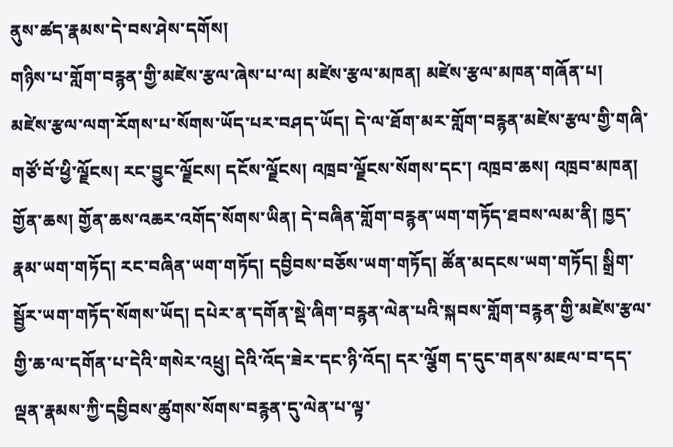ནུས་ཚད་རྣམས་དེ་བས་ཤེས་དགོས།
གཉིས་པ་གློག་བརྙན་གྱི་མཛེས་རྩལ་ཞེས་པ་ལ། མཛེས་རྩལ་མཁན། མཛེས་རྩལ་མཁན་གཞོན་པ། མཛེས་རྩལ་ལག་རོགས་པ་སོགས་ཡོད་པར་བཤད་ཡོད། དེ་ལ་ཐོག་མར་གློག་བརྙན་མཛེས་རྩལ་གྱི་གཞི་གཙོ་བོ་ཕྱི་ལྗོངས། རང་བྱུང་ལྗོངས། དངོས་ལྗོངས། འཁྲབ་ལྗོངས་སོགས་དང་། འཁྲབ་ཆས། འཁྲབ་མཁན། གྱོན་ཆས། གྱོན་ཆས་འཆར་འགོད་སོགས་ཡིན། དེ་བཞིན་གློག་བརྙན་ཡག་གཏོད་ཐབས་ལམ་ནི། ཁྱད་རྣམ་ཡག་གཏོད། རང་བཞིན་ཡག་གཏོད། དབྱིབས་བཅོས་ཡག་གཏོད། ཚོན་མདངས་ཡག་གཏོད། སྒྲིག་སྦྱོར་ཡག་གཏོད་སོགས་ཡོད། དཔེར་ན་དགོན་སྡེ་ཞིག་བརྙན་ལེན་པའི་སྐབས་གློག་བརྙན་གྱི་མཛེས་རྩལ་གྱི་ཆ་ལ་དགོན་པ་དེའི་གསེར་འཕྲུ། དེའི་འོད་ཟེར་དང་ཉི་འོད། དར་ལྕོག ད་དུང་གནས་མཇལ་བ་དད་ལྡན་རྣམས་ཀྱི་དབྱིབས་ཚུགས་སོགས་བརྙན་དུ་ལེན་པ་ལྟ་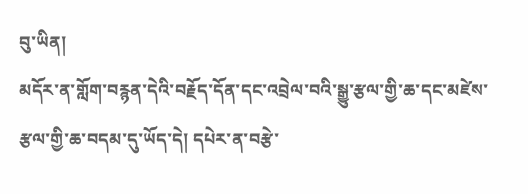བུ་ཡིན།
མདོར་ན་གློག་བརྙན་དེའི་བརྗོད་དོན་དང་འབྲེལ་བའི་སྒྱུ་རྩལ་གྱི་ཆ་དང་མཛེས་རྩལ་གྱི་ཆ་བདམ་དུ་ཡོད་དེ། དཔེར་ན་བརྩེ་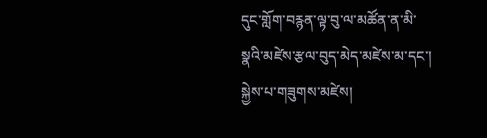དུང་གློག་བརྙན་ལྟ་བུ་ལ་མཚོན་ན་མི་སྣའི་མཛེས་རྩལ་བུད་མེད་མཛེས་མ་དང་། སྐྱེས་པ་གཟུགས་མཛེས།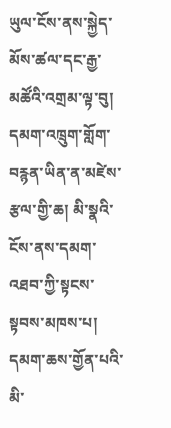ཡུལ་ངོས་ནས་སྐྱེད་མོས་ཚལ་དང་རྒྱ་མཚོའི་འགྲམ་ལྟ་བུ། དམག་འཁྲུག་གློག་བརྙན་ཡིན་ན་མཛེས་རྩལ་གྱི་ཆ། མི་སྣའི་ངོས་ནས་དམག་འཐབ་ཀྱི་སྟངས་སྟབས་མཁས་པ། དམག་ཆས་གྱོན་པའི་མི་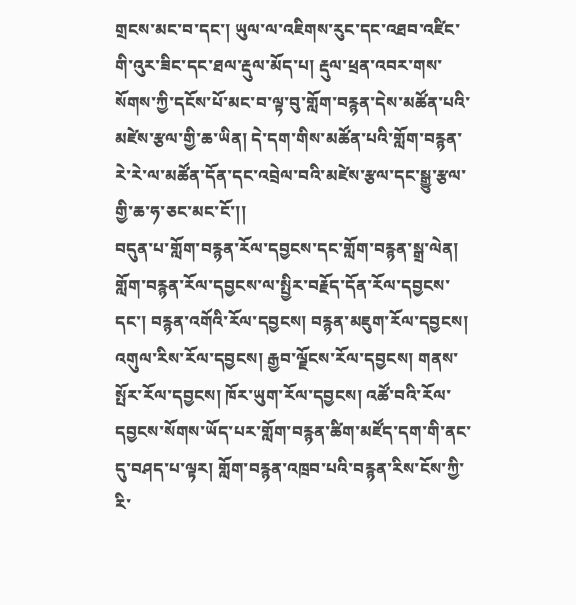གྲངས་མང་བ་དང་། ཡུལ་ལ་འཇིགས་རུང་དང་འཐབ་འཛིང་གི་འུར་ཟིང་དང་ཐལ་རྡུལ་མོད་པ། རྡུལ་ཕྲན་འབར་གས་སོགས་ཀྱི་དངོས་པོ་མང་བ་ལྟ་བུ་གློག་བརྙན་དེས་མཚོན་པའི་མཛེས་རྩལ་གྱི་ཆ་ཡིན། དེ་དག་གིས་མཚོན་པའི་གློག་བརྙན་རེ་རེ་ལ་མཚོན་དོན་དང་འབྲེལ་བའི་མཛེས་རྩལ་དང་སྒྱུ་རྩལ་གྱི་ཆ་ཧ་ཅང་མང་ངོ་།།
བདུན་པ་གློག་བརྙན་རོལ་དབྱངས་དང་གློག་བརྙན་སྒྲ་ལེན།
གློག་བརྙན་རོལ་དབྱངས་ལ་སྤྱིར་བརྗོད་དོན་རོལ་དབྱངས་དང་། བརྙན་འགོའི་རོལ་དབྱངས། བརྙན་མཇུག་རོལ་དབྱངས། འགུལ་རིས་རོལ་དབྱངས། རྒྱབ་ལྗོངས་རོལ་དབྱངས། གནས་སྤོར་རོལ་དབྱངས། ཁོར་ཡུག་རོལ་དབྱངས། འཚོ་བའི་རོལ་དབྱངས་སོགས་ཡོད་པར་གློག་བརྙན་ཚིག་མཛོད་དག་གི་ནང་དུ་བཤད་པ་ལྟར། གློག་བརྙན་འཁྲབ་པའི་བརྙན་རིས་ངོས་ཀྱི་རི་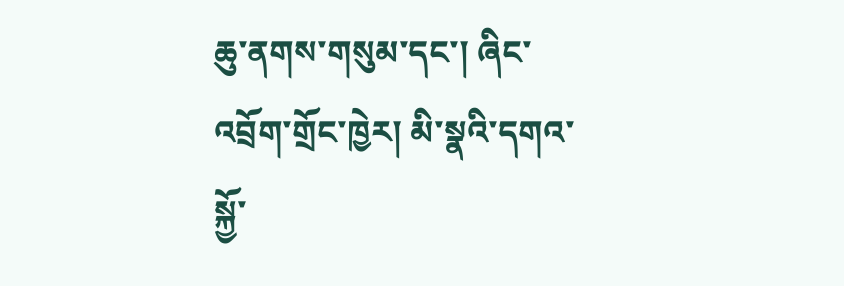ཆུ་ནགས་གསུམ་དང་། ཞིང་འབྲོག་གྲོང་ཁྱེར། མི་སྣའི་དགའ་སྐྱོ་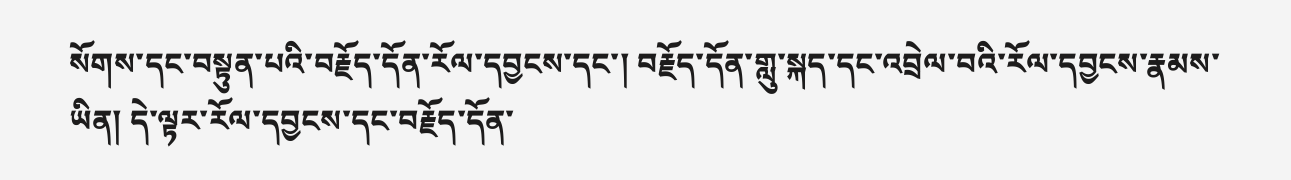སོགས་དང་བསྟུན་པའི་བརྗོད་དོན་རོལ་དབྱངས་དང་། བརྗོད་དོན་གླུ་སྐད་དང་འབྲེལ་བའི་རོལ་དབྱངས་རྣམས་ཡིན། དེ་ལྟར་རོལ་དབྱངས་དང་བརྗོད་དོན་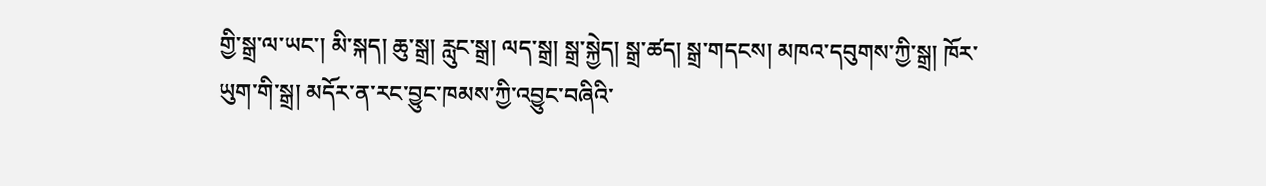གྱི་སྒྲ་ལ་ཡང་། མི་སྐད། ཆུ་སྒྲ། རླུང་སྒྲ། ལད་སྒྲ། སྒྲ་སྐྱེད། སྒྲ་ཚད། སྒྲ་གདངས། མཁའ་དབུགས་ཀྱི་སྒྲ། ཁོར་ཡུག་གི་སྒྲ། མདོར་ན་རང་བྱུང་ཁམས་ཀྱི་འབྱུང་བཞིའི་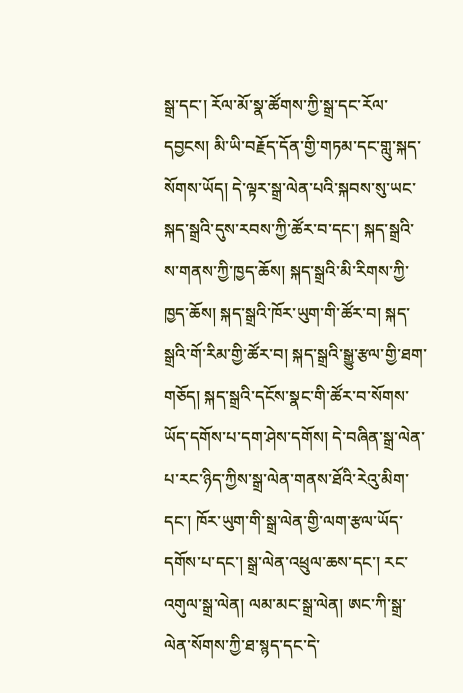སྒྲ་དང་། རོལ་མོ་སྣ་ཚོགས་ཀྱི་སྒྲ་དང་རོལ་དབྱངས། མི་ཡི་བརྗོད་དོན་གྱི་གཏམ་དང་གླུ་སྐད་སོགས་ཡོད། དེ་ལྟར་སྒྲ་ལེན་པའི་སྐབས་སུ་ཡང་སྐད་སྒྲའི་དུས་རབས་ཀྱི་ཚོར་བ་དང་། སྐད་སྒྲའི་ས་གནས་ཀྱི་ཁྱད་ཆོས། སྐད་སྒྲའི་མི་རིགས་ཀྱི་ཁྱད་ཆོས། སྐད་སྒྲའི་ཁོར་ཡུག་གི་ཚོར་བ། སྐད་སྒྲའི་གོ་རིམ་གྱི་ཚོར་བ། སྐད་སྒྲའི་སྒྱུ་རྩལ་གྱི་ཐག་གཅོད། སྐད་སྒྲའི་དངོས་སྣང་གི་ཚོར་བ་སོགས་ཡོད་དགོས་པ་དག་ཤེས་དགོས། དེ་བཞིན་སྒྲ་ལེན་པ་རང་ཉིད་ཀྱིས་སྒྲ་ལེན་གནས་ཐོའི་རེའུ་མིག་དང་། ཁོར་ཡུག་གི་སྒྲ་ལེན་གྱི་ལག་རྩལ་ཡོད་དགོས་པ་དང་། སྒྲ་ལེན་འཕྲུལ་ཆས་དང་། རང་འགུལ་སྒྲ་ལེན། ལམ་མང་སྒྲ་ལེན། ཨང་ཀི་སྒྲ་ལེན་སོགས་ཀྱི་ཐ་སྙད་དང་དེ་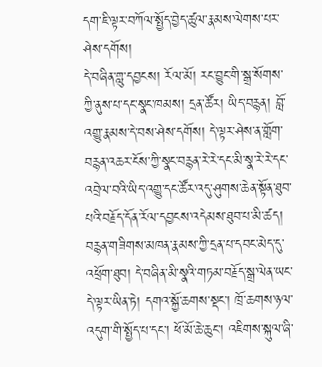དག་ཇི་ལྟར་བཀོལ་སྤྱོད་བྱེད་ཚུལ་རྣམས་ལེགས་པར་ཤེས་དགོས།
དེ་བཞིན་གླུ་དབྱངས། རོལ་མོ། རང་བྱུང་གི་སྒྲ་སོགས་ཀྱི་ནུས་པ་དང་སྣང་ཁམས། དྲན་ཚོར། ཡིད་བརྙན། བློ་འགྱུ་རྣམས་དེ་བས་ཤེས་དགོས། དེ་ལྟར་ཤེས་ན་གློག་བརྙན་འཆར་ངོས་ཀྱི་སྣང་བརྙན་རེ་རེ་དང་མི་སྣ་རེ་རེ་དང་འབྲེལ་བའི་ཡིད་འགྱུ་དང་ཚོར་འདུ་ཤུགས་ཆེན་སྟོན་ཐུབ་པའི་བརྗོད་དོན་རོལ་དབྱངས་འདེམས་ཐུབ་པ་མི་ཚད། བརྙན་གཟིགས་མཁན་རྣམས་ཀྱི་དྲན་པ་དབང་མེད་དུ་འཕྲོག་ཐུབ། དེ་བཞིན་མི་སྣའི་གཏམ་བརྗོད་སྒྲ་ལེན་ཡང་དེ་ལྟར་ཡིན་ཏེ། དགའ་སྐྱོ་ཆགས་སྡང་། ཁྲོ་ཆགས་ཉལ་འདུག་གི་སྤྱོད་པ་དང་། ཕོ་མོ་ཆེ་ཆུང་། འཇིགས་སྐུལ་ཞི་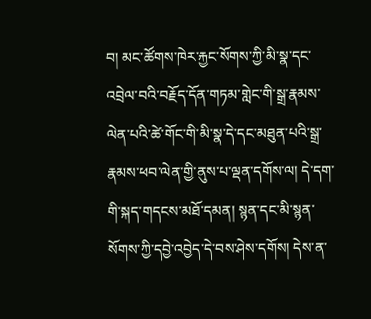བ། མང་ཚོགས་ཁེར་རྐྱང་སོགས་ཀྱི་མི་སྣ་དང་འབྲེལ་བའི་བརྗོད་དོན་གཏམ་གླེང་གི་སྒྲ་རྣམས་ལེན་པའི་ཚེ་གོང་གི་མི་སྣ་དེ་དང་མཐུན་པའི་སྒྲ་རྣམས་ཕབ་ལེན་གྱི་ནུས་པ་ལྡན་དགོས་ལ། དེ་དག་གི་སྐད་གདངས་མཐོ་དམན། སྙན་དང་མི་སྙན་སོགས་ཀྱི་དབྱེ་འབྱེད་དེ་བས་ཤེས་དགོས། དེས་ན་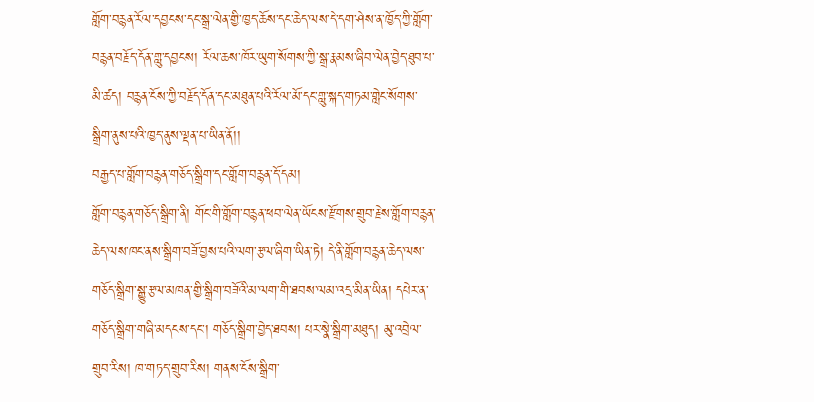གློག་བརྙན་རོལ་དབྱངས་དང་སྒྲ་ལེན་གྱི་ཁྱད་ཆོས་དང་ཆེད་ལས་དེ་དག་ཤེས་ན་ཁྱོད་ཀྱི་གློག་བརྙན་བརྗོད་དོན་གླུ་དབྱངས། རོལ་ཆས་ཁོར་ཡུག་སོགས་ཀྱི་སྒྲ་རྣམས་ཞིབ་ལེན་བྱེད་ཐུབ་པ་མི་ཚད། བརྙན་ངོས་ཀྱི་བརྗོད་དོན་དང་མཐུན་པའི་རོལ་མོ་དང་གླུ་སྐད་གཏམ་གླེང་སོགས་སྒྲིག་ནུས་པའི་ཁྱད་ནུས་ལྡན་པ་ཡིན་ནོ།།
བརྒྱད་པ་གློག་བརྙན་གཅོད་སྒྲིག་དང་གློག་བརྙན་དོ་དམ།
གློག་བརྙན་གཅོད་སྒྲིག་ནི། གོང་གི་གློག་བརྙན་ཕབ་ལེན་ཡོངས་རྫོགས་གྲུབ་རྗེས་གློག་བརྙན་ཆེད་ལས་ཁང་ནས་སྒྲིག་བཟོ་བྱས་པའི་ལག་རྩལ་ཞིག་ཡིན་ཏེ། དེ་ནི་གློག་བརྙན་ཆེད་ལས་གཅོད་སྒྲིག་སྒྱུ་རྩལ་མཁན་གྱི་སྒྲིག་བཟོའི་མ་ལག་གི་ཐབས་ལམ་འདྲ་མིན་ཡིན། དཔེར་ན་གཅོད་སྒྲིག་གཞི་མདངས་དང་། གཅོད་སྒྲིག་བྱེད་ཐབས། པར་སྣེ་སྒྲིག་མཐུད། མུ་འབྲེལ་གྲུབ་རིས། ཁ་གཏད་གྲུབ་རིས། གནས་ངོས་སྒྲིག་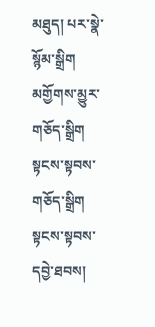མཐུད། པར་སྣེ་སྙོམ་སྒྲིག མགྱོགས་མྱུར་གཅོད་སྒྲིག སྟངས་སྟབས་གཅོད་སྒྲིག སྟངས་སྟབས་དབྱེ་ཐབས།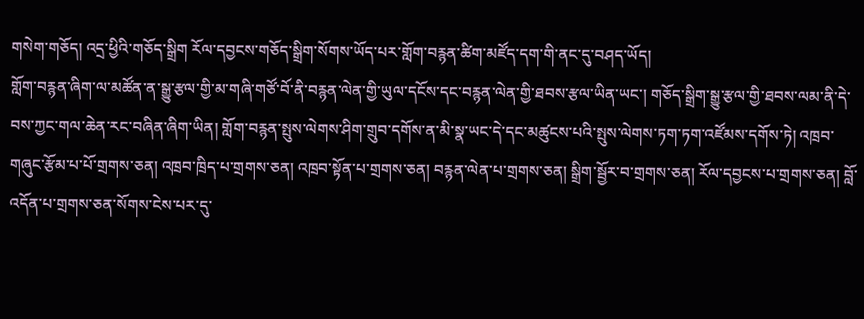གསེག་གཅོད། འདྲ་ཕྱིའི་གཅོད་སྒྲིག རོལ་དབྱངས་གཅོད་སྒྲིག་སོགས་ཡོད་པར་གློག་བརྙན་ཚིག་མཛོད་དག་གི་ནང་དུ་བཤད་ཡོད།
གློག་བརྙན་ཞིག་ལ་མཚོན་ན་སྒྱུ་རྩལ་གྱི་མ་གཞི་གཙོ་བོ་ནི་བརྙན་ལེན་གྱི་ཡུལ་དངོས་དང་བརྙན་ལེན་གྱི་ཐབས་རྩལ་ཡིན་ཡང་། གཅོད་སྒྲིག་སྒྱུ་རྩལ་གྱི་ཐབས་ལམ་ནི་དེ་བས་ཀྱང་གལ་ཆེན་རང་བཞིན་ཞིག་ཡིན། གློག་བརྙན་སྤུས་ལེགས་ཤིག་གྲུབ་དགོས་ན་མི་སྣ་ཡང་དེ་དང་མཚུངས་པའི་སྤུས་ལེགས་ཏག་ཏག་འཛོམས་དགོས་ཏེ། འཁྲབ་གཞུང་རྩོམ་པ་པོ་གྲགས་ཅན། འཁྲབ་ཁྲིད་པ་གྲགས་ཅན། འཁྲབ་སྟོན་པ་གྲགས་ཅན། བརྙན་ལེན་པ་གྲགས་ཅན། སྒྲིག་སྦྱོར་བ་གྲགས་ཅན། རོལ་དབྱངས་པ་གྲགས་ཅན། བློ་འདོན་པ་གྲགས་ཅན་སོགས་ངེས་པར་དུ་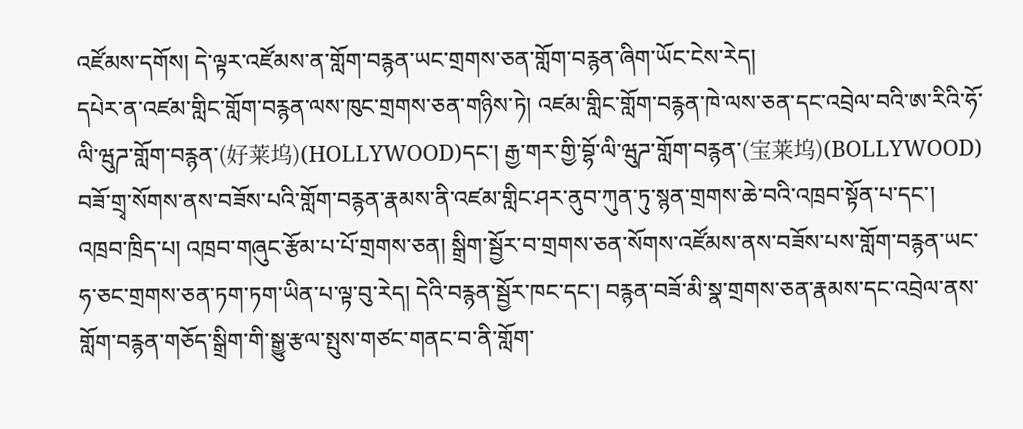འཛོམས་དགོས། དེ་ལྟར་འཛོམས་ན་གློག་བརྙན་ཡང་གྲགས་ཅན་གློག་བརྙན་ཞིག་ཡོང་ངེས་རེད།
དཔེར་ན་འཛམ་གླིང་གློག་བརྙན་ལས་ཁུང་གྲགས་ཅན་གཉིས་ཏེ། འཛམ་གླིང་གློག་བརྙན་ཁེ་ལས་ཅན་དང་འབྲེལ་བའི་ཨ་རིའི་ཧོ་ལི་ཝུཌ་གློག་བརྙན་(好莱坞)(HOLLYWOOD)དང་། རྒྱ་གར་གྱི་བྷོ་ལི་ཝུཌ་གློག་བརྙན་(宝莱坞)(BOLLYWOOD) བཟོ་གྲྭ་སོགས་ནས་བཟོས་པའི་གློག་བརྙན་རྣམས་ནི་འཛམ་གླིང་ཤར་ནུབ་ཀུན་ཏུ་སྙན་གྲགས་ཆེ་བའི་འཁྲབ་སྟོན་པ་དང་། འཁྲབ་ཁྲིད་པ། འཁྲབ་གཞུང་རྩོམ་པ་པོ་གྲགས་ཅན། སྒྲིག་སྦྱོར་བ་གྲགས་ཅན་སོགས་འཛོམས་ནས་བཟོས་པས་གློག་བརྙན་ཡང་ཧ་ཅང་གྲགས་ཅན་ཏག་ཏག་ཡིན་པ་ལྟ་བུ་རེད། དེའི་བརྙན་སྦྱོར་ཁང་དང་། བརྙན་བཟོ་མི་སྣ་གྲགས་ཅན་རྣམས་དང་འབྲེལ་ནས་གློག་བརྙན་གཅོད་སྒྲིག་གི་སྒྱུ་རྩལ་སྤུས་གཙང་གནང་བ་ནི་གློག་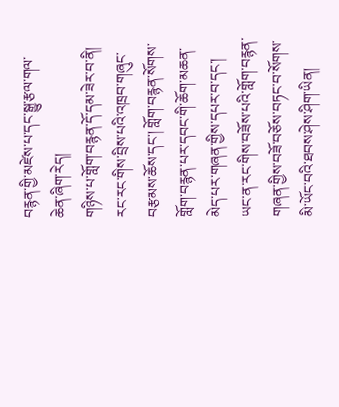བརྙན་གྱི་མཛེས་པ་དང་སྒྱུ་རྩལ་གལ་ཆེན་ཞིག་རེད།
གཉིས་པ་གློག་བརྙན་དོ་དམ་ཟེར་བ་ནི། རང་རང་གིས་བྲིས་པའི་འཁྲབ་གཞུང་བརྩམས་ཆོས་དང་། གློག་བརྙན་སོགས་གློག་བརྙན་པར་དབང་གི་ཆོག་མཆན་མེད་པར་གཞན་གྱིས་དཔར་བ་དང་། ཡང་ན་རང་གིས་བཟོས་པའི་གློག་བརྙན་གཞན་གྱིས་བཟོ་བཅོས་བཏང་བ་སོགས་མི་ཡོང་བའི་ཐབས་ཤེས་ཤིག་ཡིན།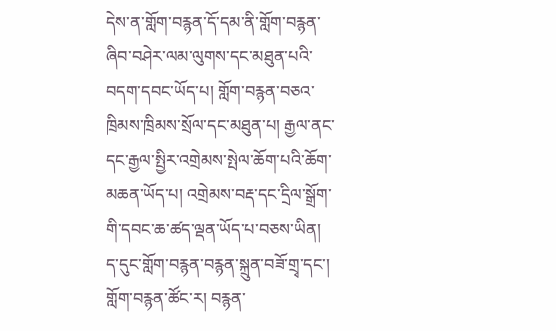དེས་ན་གློག་བརྙན་དོ་དམ་ནི་གློག་བརྙན་ཞིབ་བཤེར་ལམ་ལུགས་དང་མཐུན་པའི་བདག་དབང་ཡོད་པ། གློག་བརྙན་བཅའ་ཁྲིམས་ཁྲིམས་སྲོལ་དང་མཐུན་པ། རྒྱལ་ནང་དང་རྒྱལ་སྤྱིར་འགྲེམས་སྤེལ་ཆོག་པའི་ཆོག་མཆན་ཡོད་པ། འགྲེམས་བརྡ་དང་དྲིལ་སྒྲོག་གི་དབང་ཆ་ཚད་ལྡན་ཡོད་པ་བཅས་ཡིན།
ད་དུང་གློག་བརྙན་བརྙན་སྐྲུན་བཟོ་གྲྭ་དང་། གློག་བརྙན་ཚོང་ར། བརྙན་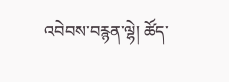འབེབས་བརྙན་ལྷེ། ཚོད་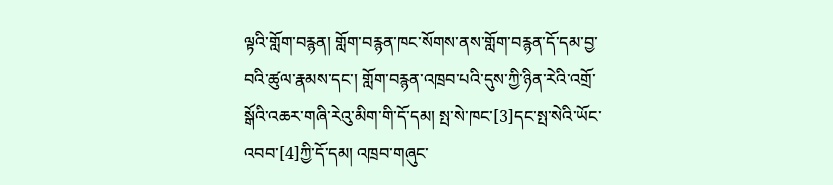ལྟའི་གློག་བརྙན། གློག་བརྙན་ཁང་སོགས་ནས་གློག་བརྙན་དོ་དམ་བྱ་བའི་ཚུལ་རྣམས་དང་། གློག་བརྙན་འཁྲབ་པའི་དུས་ཀྱི་ཉིན་རེའི་འགྲོ་སྒོའི་འཆར་གཞི་རེའུ་མིག་གི་དོ་དམ། སྤ་སེ་ཁང་[3]དང་སྤ་སེའི་ཡོང་འབབ་[4]ཀྱི་དོ་དམ། འཁྲབ་གཞུང་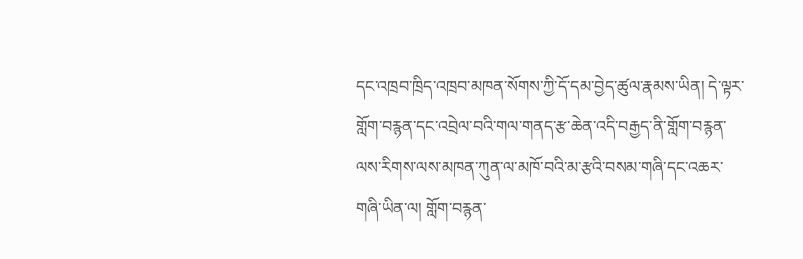དང་འཁྲབ་ཁྲིད་འཁྲབ་མཁན་སོགས་ཀྱི་དོ་དམ་བྱེད་ཚུལ་རྣམས་ཡིན། དེ་ལྟར་གློག་བརྙན་དང་འབྲེལ་བའི་གལ་གནད་རྩ་ཆེན་འདི་བརྒྱད་ནི་གློག་བརྙན་ལས་རིགས་ལས་མཁན་ཀུན་ལ་མཁོ་བའི་མ་རྩའི་བསམ་གཞི་དང་འཆར་གཞི་ཡིན་ལ། གློག་བརྙན་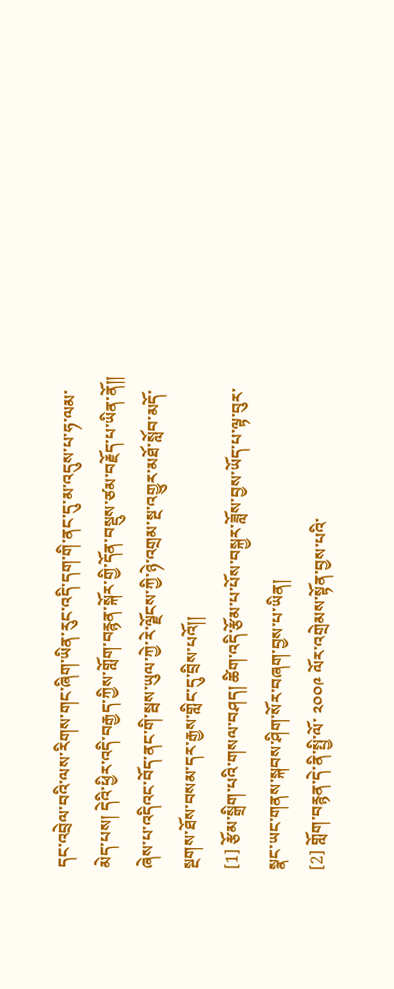དང་འབྲེལ་བའི་ལས་རིགས་གང་ཞིག་ཡིན་རུང་འདི་དག་གི་ནང་དུ་མ་འདུས་པ་ཧ་ལམ་མེད་པས། དེའི་ཕྱིར་འདི་བརྒྱད་ཀྱིས་གློག་བརྙན་སྐོར་གྱི་དོན་བསྡུས་ཙམ་བརྗོད་པ་ཡིན་ནོ།།
ཞེས་པ་འདིའང་བོད་ནང་གི་སྦས་ཡུལ་ཀྱེ་རེ་ལྗོངས་ཀྱི་ཉེ་འགྲམ་སྔ་འགྱུར་མཐོ་སློབ་མདོ་སྔགས་ཐོས་བསམ་དར་རྒྱས་གླིང་དུ་བྲིས་པའོ།།
[1] རྩོམ་སྒྲིག་པའི་གསལ་བཤད། ཚིག་འདི་རྩོམ་པ་པོས་བསྐྱར་ཟློས་བྱས་ཡོད་པ་ལྟ་བུར་སྣང་ཡང་གནས་སྐབས་ཤིག་སོར་བཞག་བྱས་པ་ཡིན།
[2] གློག་བརྙན་དེ་ནི་སྤྱི་ལོ་ ༢༠༠༩ ལོར་འགྲེམས་སྟོན་བྱས་པའི་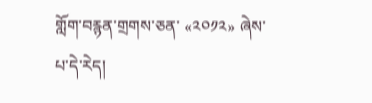གློག་བརྙན་གྲགས་ཅན་ «༢༠༡༢» ཞེས་པ་དེ་རེད།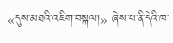«དུས་མཐའི་འཇིག་བསྐལ།» ཞེས་པ་ནི་དེའི་ཁ་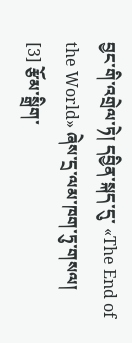བྱང་གི་འགྲེལ་ཏེ། དབྱིན་སྐད་དུ་ «The End of the World» ཞེས་དྲ་ལམ་ཁག་ཏུ་གསལ།
[3] རྩོམ་སྒྲིག་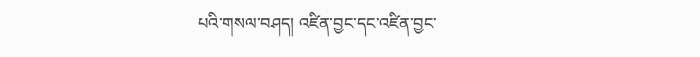པའི་གསལ་བཤད། འཛིན་བྱང་དང་འཛིན་བྱང་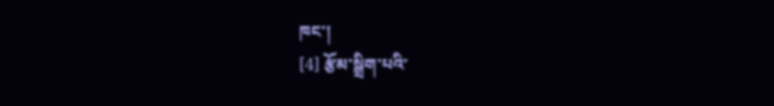ཁང་།
[4] རྩོམ་སྒྲིག་པའི་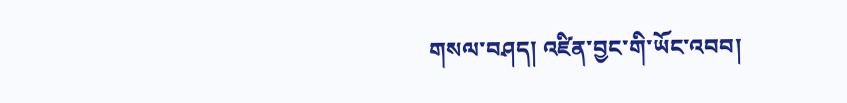གསལ་བཤད། འཛིན་བྱང་གི་ཡོང་འབབ།